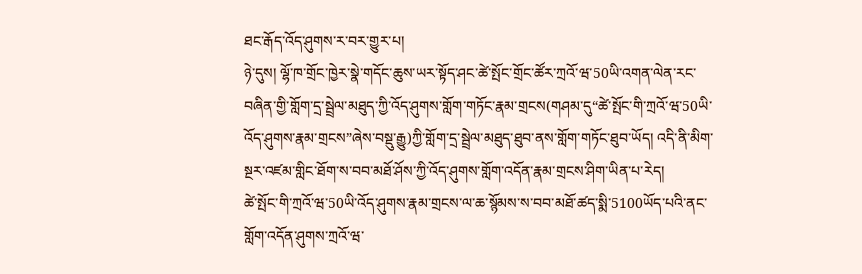ཐང་རྒོད་འོད་ཤུགས་ར་བར་གྱུར་པ།
ཉེ་དུས། ལྷོ་ཁ་གྲོང་ཁྱེར་སྣེ་གདོང་ཆུས་ཡར་སྟོད་ཤང་ཚེ་སྤོང་གྲོང་ཚོར་ཀྲའོ་ཝ་50ཡི་འགན་ལེན་རང་བཞིན་གྱི་གློག་དྲ་སྦྲེལ་མཐུད་ཀྱི་འོད་ཤུགས་གློག་གཏོང་རྣམ་གྲངས(གཤམ་དུ“ཚེ་སྤོང་གི་ཀྲའོ་ཝ་50ཡི་འོད་ཤུགས་རྣམ་གྲངས”ཞེས་བསྡུ་རྒྱུ)ཀྱི་གློག་དྲ་སྦྲེལ་མཐུད་ཐུབ་ནས་གློག་གཏོང་ཐུབ་ཡོད། འདི་ནི་མིག་སྔར་འཛམ་གླིང་ཐོག་ས་བབ་མཐོ་ཤོས་ཀྱི་འོད་ཤུགས་གློག་འདོན་རྣམ་གྲངས་ཤིག་ཡིན་པ་རེད།
ཚེ་སྤོང་གི་ཀྲའོ་ཝ་50ཡི་འོད་ཤུགས་རྣམ་གྲངས་ལ་ཆ་སྙོམས་ས་བབ་མཐོ་ཚད་སྨི་5100ཡོད་པའི་ནང་གློག་འདོན་ཤུགས་ཀྲའོ་ཝ་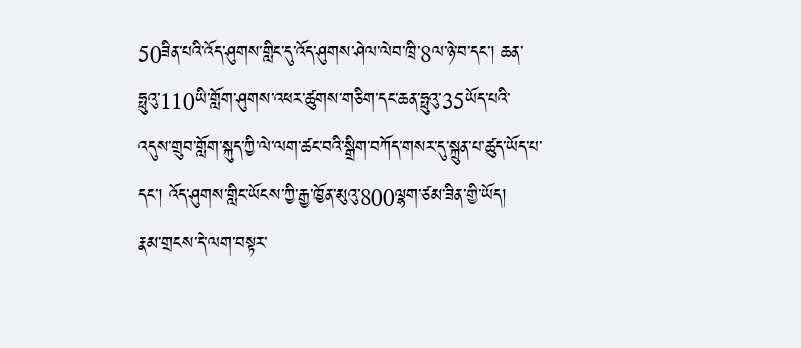50ཟིན་པའི་འོད་ཤུགས་གླིང་དུ་འོད་ཤུགས་ཤེལ་ལེབ་ཁྲི་8ལ་ཉེ་བ་དང་། ཆན་ཧྥུའུ་110ཡི་གློག་ཤུགས་འཕར་ཚུགས་གཅིག་དང་ཆན་ཧྥུའུ་35ཡོད་པའི་འདུས་གྲུབ་གློག་སྐུད་ཀྱི་ལེ་ལག་ཚང་བའི་སྒྲིག་བཀོད་གསར་དུ་སྐྲུན་པ་ཚུད་ཡོད་པ་དང་། འོད་ཤུགས་གླིང་ཡོངས་ཀྱི་རྒྱ་ཁྱོན་མུའུ་800ལྷག་ཙམ་ཟིན་གྱི་ཡོད།
རྣམ་གྲངས་དེ་ལག་བསྟར་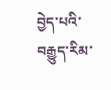བྱེད་པའི་བརྒྱུད་རིམ་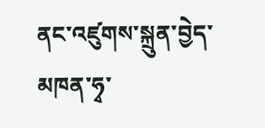ནང་འཛུགས་སྐྲུན་བྱེད་མཁན་ཧྭ་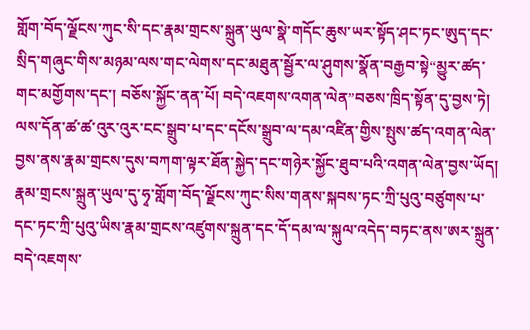གློག་བོད་ལྗོངས་ཀུང་སི་དང་རྣམ་གྲངས་སྐྲུན་ཡུལ་སྣེ་གདོང་ཆུས་ཡར་སྟོད་ཤང་ཏང་ཨུད་དང་སྲིད་གཞུང་གིས་མཉམ་ལས་གང་ལེགས་དང་མཐུན་སྦྱོར་ལ་ཤུགས་སྣོན་བརྒྱབ་སྟེ“མྱུར་ཚད་གང་མགྱོགས་དང་། བཅོས་སྐྱོང་ནན་པོ། བདེ་འཇགས་འགན་ལེན”བཅས་ཁྲིད་སྟོན་དུ་བྱས་ཏེ། ལས་དོན་ཚ་ཚ་འུར་འུར་ངང་སྒྲུབ་པ་དང་དངོས་སྒྲུབ་ལ་དམ་འཛིན་གྱིས་སྤུས་ཚད་འགན་ལེན་བྱས་ནས་རྣམ་གྲངས་དུས་བཀག་ལྟར་ཐོན་སྐྱེད་དང་གཉེར་སྐྱོང་ཐུབ་པའི་འགན་ལེན་བྱས་ཡོད།
རྣམ་གྲངས་སྐྲུན་ཡུལ་དུ་ཧྭ་གློག་བོད་ལྗོངས་ཀུང་སིས་གནས་སྐབས་ཏང་ཀྲི་པུའུ་བཙུགས་པ་དང་ཏང་ཀྲི་པུའུ་ཡིས་རྣམ་གྲངས་འཛུགས་སྐྲུན་དང་དོ་དམ་ལ་སྐུལ་འདེད་བཏང་ནས་ཨར་སྐྲུན་བདེ་འཇགས་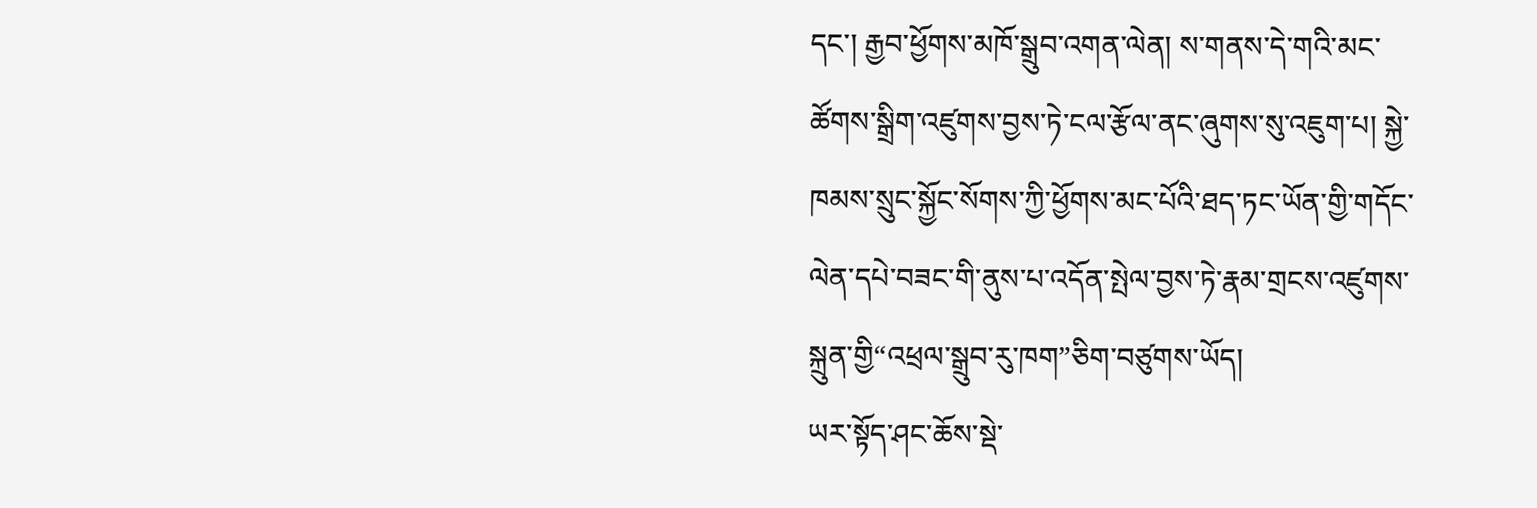དང་། རྒྱབ་ཕྱོགས་མཁོ་སྒྲུབ་འགན་ལེན། ས་གནས་དེ་གའི་མང་ཚོགས་སྒྲིག་འཛུགས་བྱས་ཏེ་ངལ་རྩོལ་ནང་ཞུགས་སུ་འཇུག་པ། སྐྱེ་ཁམས་སྲུང་སྐྱོང་སོགས་ཀྱི་ཕྱོགས་མང་པོའི་ཐད་ཏང་ཡོན་གྱི་གདོང་ལེན་དཔེ་བཟང་གི་ནུས་པ་འདོན་སྤེལ་བྱས་ཏེ་རྣམ་གྲངས་འཛུགས་སྐྲུན་གྱི“འཕྲལ་སྒྲུབ་རུ་ཁག”ཅིག་བཙུགས་ཡོད།
ཡར་སྟོད་ཤང་ཆོས་སྡེ་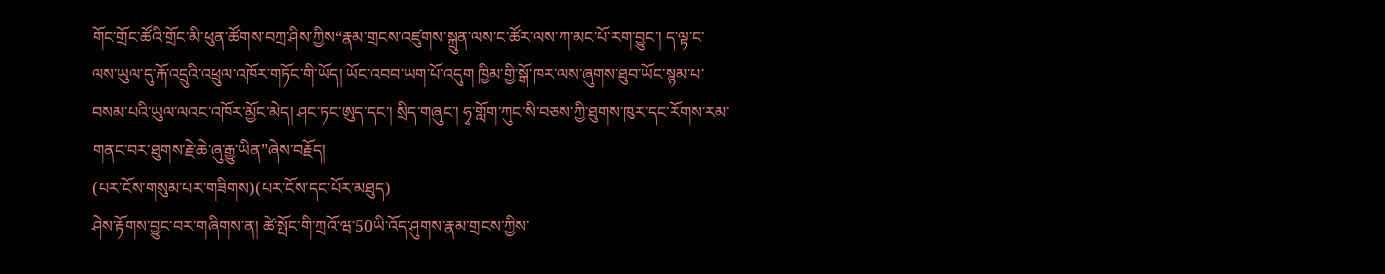གོང་གྲོང་ཚོའི་གྲོང་མི་ཕུན་ཚོགས་བཀྲ་ཤིས་ཀྱིས“རྣམ་གྲངས་འཛུགས་སྐྲུན་ལས་ང་ཚོར་ལས་ཀ་མང་པོ་རག་བྱུང་། ད་ལྟ་ང་ལས་ཡུལ་དུ་རྐོ་འདྲུའི་འཕྲུལ་འཁོར་གཏོང་གི་ཡོད། ཡོང་འབབ་ཡག་པོ་འདུག ཁྱིམ་གྱི་སྒོ་ཁར་ལས་ཞུགས་ཐུབ་ཡོང་སྙམ་པ་བསམ་པའི་ཡུལ་ལའང་འཁོར་མྱོང་མེད། ཤང་ཏང་ཨུད་དང་། སྲིད་གཞུང་། ཧྭ་གློག་ཀུང་སི་བཅས་ཀྱི་ཐུགས་ཁུར་དང་རོགས་རམ་གནང་བར་ཐུགས་རྗེ་ཆེ་ཞུ་རྒྱུ་ཡིན”ཞེས་བརྗོད།
(པར་ངོས་གསུམ་པར་གཟིགས)(པར་ངོས་དང་པོར་མཐུད)
ཤེས་རྟོགས་བྱུང་བར་གཞིགས་ན། ཚེ་སྤོང་གི་ཀྲའོ་ཝ་50ཡི་འོད་ཤུགས་རྣམ་གྲངས་ཀྱིས་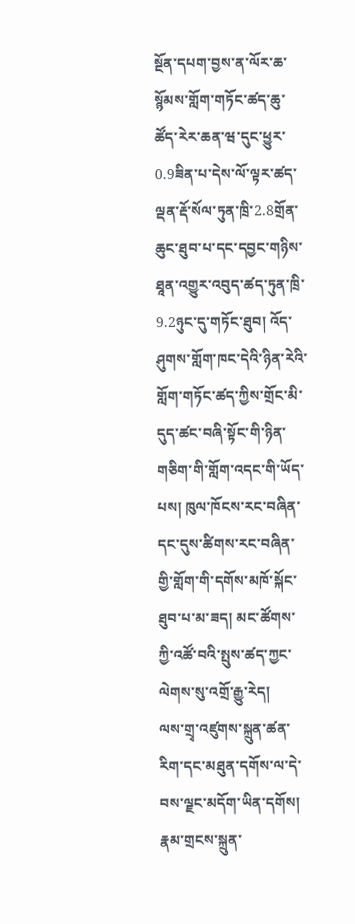སྔོན་དཔག་བྱས་ན་ལོར་ཆ་སྙོམས་གློག་གཏོང་ཚད་ཆུ་ཚོད་རེར་ཆན་ཝ་དུང་ཕྱུར་0.9ཟིན་པ་དེས་ལོ་ལྟར་ཚད་ལྡན་རྡོ་སོལ་ཏུན་ཁྲི་2.8གྲོན་ཆུང་ཐུབ་པ་དང་དབྱང་གཉིས་ཐཱན་འགྱུར་འབུད་ཚད་ཏུན་ཁྲི་9.2ཉུང་དུ་གཏོང་ཐུབ། འོད་ཤུགས་གློག་ཁང་དེའི་ཉིན་རེའི་གློག་གཏོང་ཚད་ཀྱིས་གྲོང་མི་དུད་ཚང་བཞི་སྟོང་གི་ཉིན་གཅིག་གི་གློག་འདང་གི་ཡོད་པས། ཁུལ་ཁོངས་རང་བཞིན་དང་དུས་ཚིགས་རང་བཞིན་གྱི་གློག་གི་དགོས་མཁོ་སྐོང་ཐུབ་པ་མ་ཟད། མང་ཚོགས་ཀྱི་འཚོ་བའི་སྤུས་ཚད་ཀྱང་ལེགས་སུ་འགྲོ་རྒྱུ་རེད།
ལས་གྲྭ་འཛུགས་སྐྲུན་ཚན་རིག་དང་མཐུན་དགོས་ལ་དེ་བས་ལྗང་མདོག་ཡིན་དགོས།
རྣམ་གྲངས་སྐྲུན་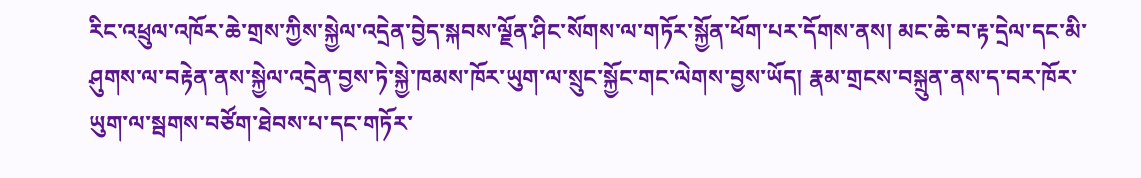རིང་འཕྲུལ་འཁོར་ཆེ་གྲས་ཀྱིས་སྐྱེལ་འདྲེན་བྱེད་སྐབས་ལྗོན་ཤིང་སོགས་ལ་གཏོར་སྐྱོན་ཕོག་པར་དོགས་ནས། མང་ཆེ་བ་རྟ་དྲེལ་དང་མི་ཤུགས་ལ་བརྟེན་ནས་སྐྱེལ་འདྲེན་བྱས་ཏེ་སྐྱེ་ཁམས་ཁོར་ཡུག་ལ་སྲུང་སྐྱོང་གང་ལེགས་བྱས་ཡོད། རྣམ་གྲངས་བསྐྲུན་ནས་ད་བར་ཁོར་ཡུག་ལ་སྦགས་བཙོག་ཐེབས་པ་དང་གཏོར་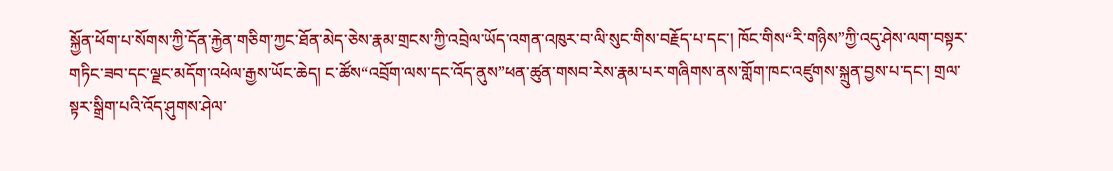སྐྱོན་ཕོག་པ་སོགས་ཀྱི་དོན་རྐྱེན་གཅིག་ཀྱང་ཐོན་མེད་ཅེས་རྣམ་གྲངས་ཀྱི་འབྲེལ་ཡོད་འགན་འཁུར་བ་ལི་སུང་གིས་བརྗོད་པ་དང་། ཁོང་གིས“རི་གཉིས”ཀྱི་འདུ་ཤེས་ལག་བསྟར་གཏིང་ཟབ་དང་ལྗང་མདོག་འཕེལ་རྒྱས་ཡོང་ཆེད། ང་ཚོས“འབྲོག་ལས་དང་འོད་ནུས”ཕན་ཚུན་གསབ་རེས་རྣམ་པར་གཞིགས་ནས་གློག་ཁང་འཛུགས་སྐྲུན་བྱས་པ་དང་། གྲལ་སྟར་སྒྲིག་པའི་འོད་ཤུགས་ཤེལ་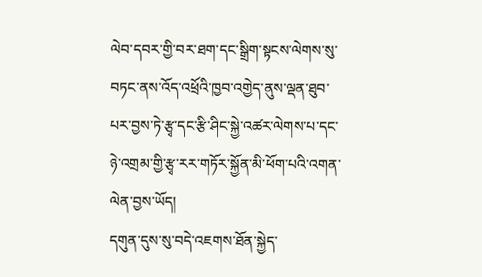ལེབ་དབར་གྱི་བར་ཐག་དང་སྒྲིག་སྟངས་ལེགས་སུ་བཏང་ནས་འོད་འཕྲོའི་ཁྱབ་འགྱེད་ནུས་ལྡན་ཐུབ་པར་བྱས་ཏེ་རྩྭ་དང་རྩི་ཤིང་སྐྱེ་འཚར་ལེགས་པ་དང་ཉེ་འགྲམ་གྱི་རྩྭ་རར་གཏོར་སྐྱོན་མི་ཕོག་པའི་འགན་ལེན་བྱས་ཡོད།
དགུན་དུས་སུ་བདེ་འཇགས་ཐོན་སྐྱེད་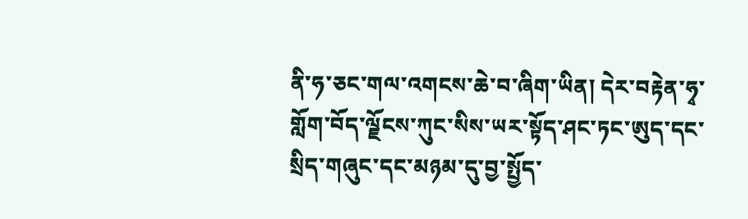ནི་ཧ་ཅང་གལ་འགངས་ཆེ་བ་ཞིག་ཡིན། དེར་བརྟེན་ཧྭ་གློག་བོད་ལྗོངས་ཀུང་སིས་ཡར་སྟོད་ཤང་ཏང་ཨུད་དང་སྲིད་གཞུང་དང་མཉམ་དུ་བྱ་སྤྱོད་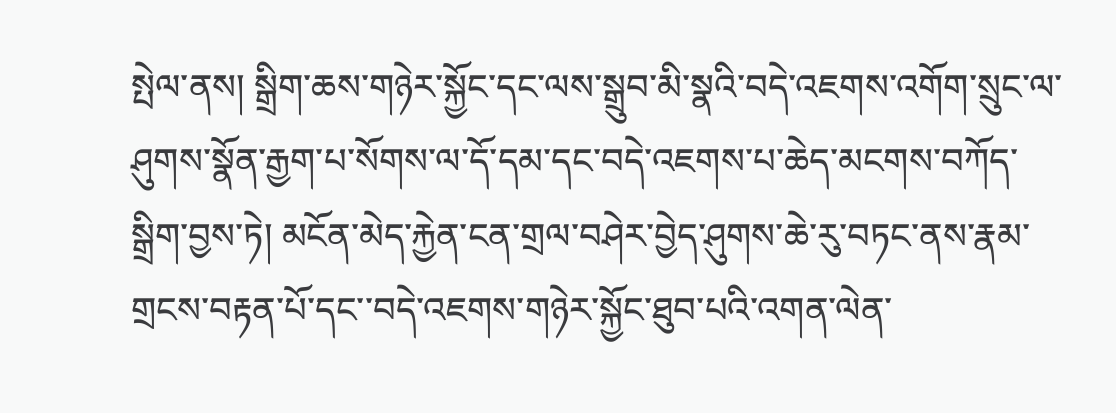སྤེལ་ནས། སྒྲིག་ཆས་གཉེར་སྐྱོང་དང་ལས་སྒྲུབ་མི་སྣའི་བདེ་འཇགས་འགོག་སྲུང་ལ་ཤུགས་སྣོན་རྒྱག་པ་སོགས་ལ་དོ་དམ་དང་བདེ་འཇགས་པ་ཆེད་མངགས་བཀོད་སྒྲིག་བྱས་ཏེ། མངོན་མེད་རྐྱེན་ངན་གྲལ་བཤེར་བྱེད་ཤུགས་ཆེ་རུ་བཏང་ནས་རྣམ་གྲངས་བརྟན་པོ་དང་་བདེ་འཇགས་གཉེར་སྐྱོང་ཐུབ་པའི་འགན་ལེན་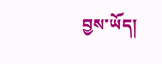བྱས་ཡོད།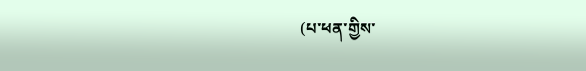(པ་ཕན་གྱིས་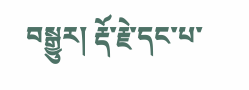བསྒྱུར། རྡོ་རྗེ་དང་པ་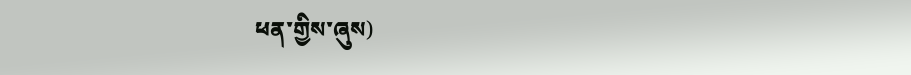ཕན་གྱིས་ཞུས)